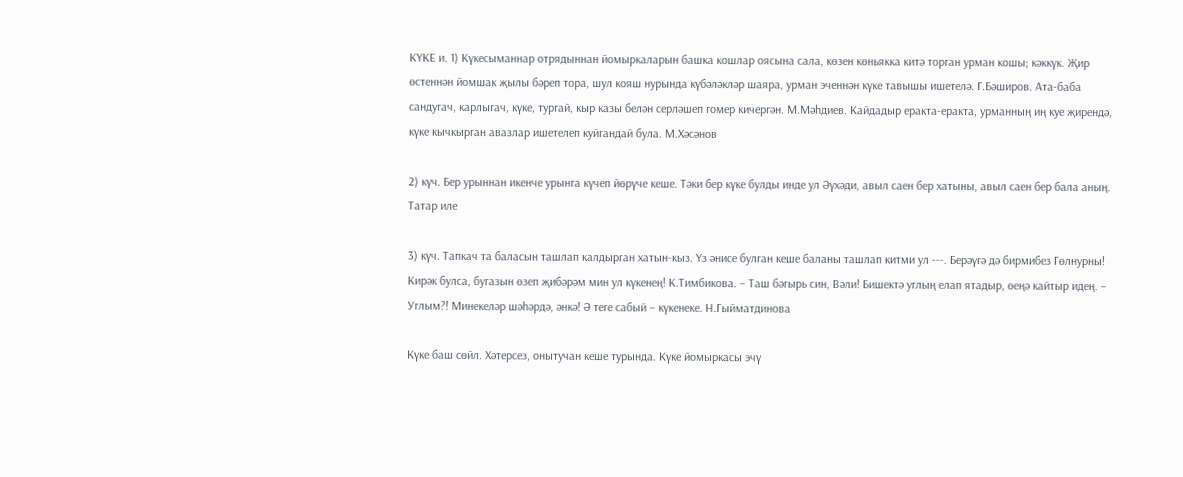КҮКЕ и. 1) Күкесыманнар отрядыннан йомыркаларын башка кошлар оясына сала, көзен көньякка китә торган урман кошы; кәккүк. Җир өстеннән йомшак җылы бәреп тора, шул кояш нурында күбәләкләр шаяра, урман эченнән күке тавышы ишетелә. Г.Бәширов. Ата-баба сандугач, карлыгач, күке, тургай, кыр казы белән серләшеп гомер кичергән. М.Мәһдиев. Кайдадыр еракта-еракта, урманның иң куе җирендә, күке кычкырган авазлар ишетелеп куйгандай була. М.Хәсәнов

2) күч. Бер урыннан икенче урынга күчеп йөрүче кеше. Тәки бер күке булды инде ул Әүхәди, авыл саен бер хатыны, авыл саен бер бала аның. Татар иле

3) күч. Тапкач та баласын ташлап калдырган хатын-кыз. Үз әнисе булган кеше баланы ташлап китми ул ---. Берәүгә дә бирмибез Гөлнурны! Кирәк булса, бугазын өзеп җибәрәм мин ул күкенең! К.Тимбикова. – Таш бәгырь син, Вәли! Бишектә углың елап ятадыр, өеңә кайтыр идең. – Углым?! Минекеләр шәһәрдә, әнкә! Ә теге сабый – күкенеке. Н.Гыйматдинова

Күке баш сөйл. Хәтерсез, онытучан кеше турында. Күке йомыркасы эчү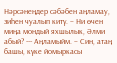Нәрсәнеңдер сәбәбен аңламау, зиһен чуалып китү. – Ни өчен миңа мондый яхшылык, Әлми абый? --- Аңламыйм. – Син, атаң башы, күке йомыркасы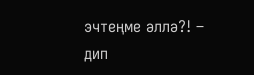эчтеңме әллә?! – дип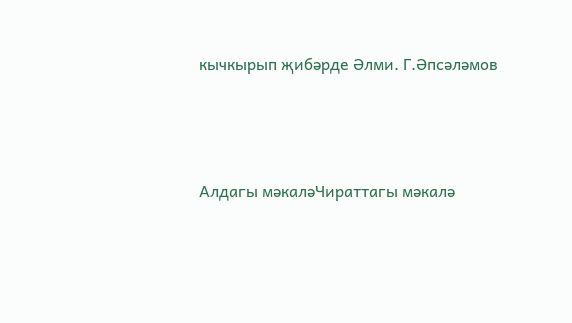кычкырып җибәрде Әлми. Г.Әпсәләмов



Алдагы мәкаләЧираттагы мәкалә